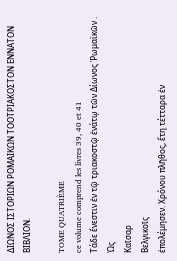ΔΙΩΝΟΣ ΙΣΤΟΡΙΩΝ ΡΟΜΑΙΚΩΝ ΤΟΟΤΡΙΑΚΟΣΤΟΝ ΕΝΝΑΤΟΝ ΒΙΒΛΙΟΝ.

TOME QUATRIÈME
ce volume comprend les livres 39, 40 et 41
Τάδε ἔνεστιν ἐν τῷ τριακοστῷ ἐνάτῳ τῶν Δίωνος Ῥωμαϊκῶν . Ὡς
Καῖσαρ
Βελγικοῖς
ἐπολέμησεν. Χρόνου πλῆθος, ἔτη τέτταρα ἐν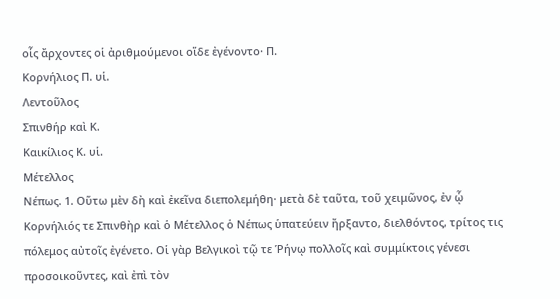οἷς ἄρχοντες οἱ ἀριθμούμενοι οἵδε ἐγένοντο· Π.
Κορνήλιος Π. υἱ.
Λεντοῦλος
Σπινθήρ καὶ Κ.
Καικίλιος Κ. υἱ.
Μέτελλος
Νέπως. 1. Οὕτω μὲν δὴ καὶ ἐκεῖνα διεπολεμήθη· μετὰ δὲ ταῦτα, τοῦ χειμῶνος, ἐν ᾧ Κορνήλιός τε Σπινθὴρ καὶ ὁ Μέτελλος ὁ Νέπως ὑπατεύειν ἤρξαντο, διελθόντος, τρίτος τις πόλεμος αὐτοῖς ἐγένετο. Οἱ γὰρ Βελγικοὶ τῷ τε Ῥήνῳ πολλοῖς καὶ συμμίκτοις γένεσι προσοικοῦντες, καὶ ἐπὶ τὸν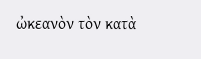ὠκεανὸν τὸν κατὰ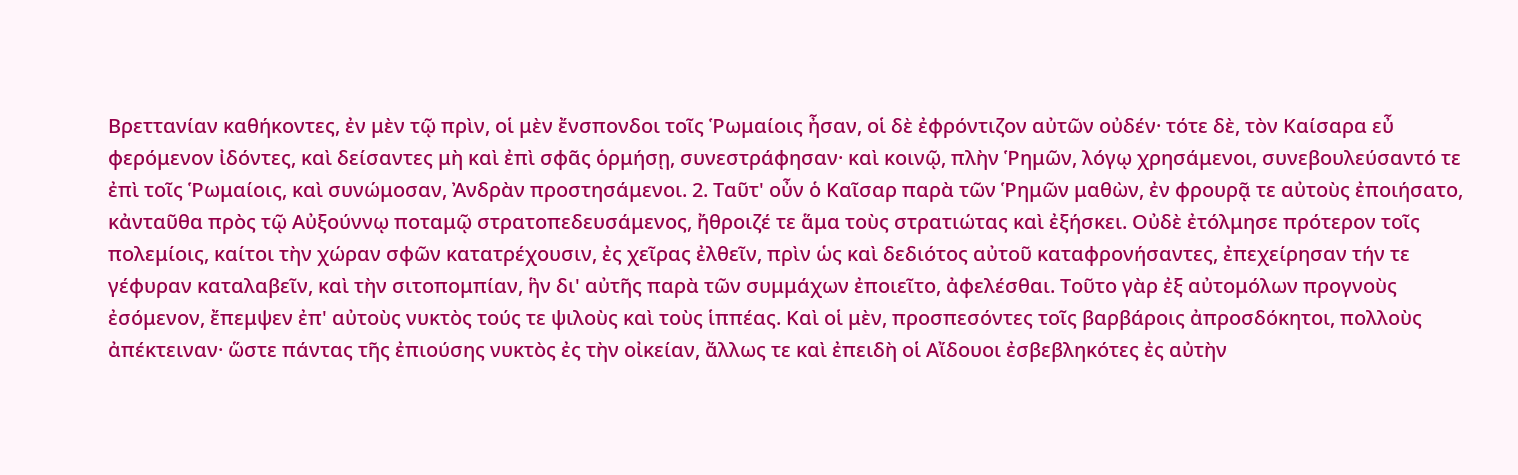Βρεττανίαν καθήκοντες, ἐν μὲν τῷ πρὶν, οἱ μὲν ἔνσπονδοι τοῖς Ῥωμαίοις ἦσαν, οἱ δὲ ἐφρόντιζον αὐτῶν οὐδέν· τότε δὲ, τὸν Καίσαρα εὖ φερόμενον ἰδόντες, καὶ δείσαντες μὴ καὶ ἐπὶ σφᾶς ὁρμήσῃ, συνεστράφησαν· καὶ κοινῷ, πλὴν Ῥημῶν, λόγῳ χρησάμενοι, συνεβουλεύσαντό τε ἐπὶ τοῖς Ῥωμαίοις, καὶ συνώμοσαν, Ἀνδρὰν προστησάμενοι. 2. Ταῦτ' οὖν ὁ Καῖσαρ παρὰ τῶν Ῥημῶν μαθὼν, ἐν φρουρᾷ τε αὐτοὺς ἐποιήσατο, κἀνταῦθα πρὸς τῷ Αὐξούννῳ ποταμῷ στρατοπεδευσάμενος, ἤθροιζέ τε ἅμα τοὺς στρατιώτας καὶ ἐξήσκει. Οὐδὲ ἐτόλμησε πρότερον τοῖς πολεμίοις, καίτοι τὴν χώραν σφῶν κατατρέχουσιν, ἐς χεῖρας ἐλθεῖν, πρὶν ὡς καὶ δεδιότος αὐτοῦ καταφρονήσαντες, ἐπεχείρησαν τήν τε γέφυραν καταλαβεῖν, καὶ τὴν σιτοπομπίαν, ἣν δι' αὐτῆς παρὰ τῶν συμμάχων ἐποιεῖτο, ἀφελέσθαι. Τοῦτο γὰρ ἐξ αὐτομόλων προγνοὺς ἐσόμενον, ἔπεμψεν ἐπ' αὐτοὺς νυκτὸς τούς τε ψιλοὺς καὶ τοὺς ἱππέας. Καὶ οἱ μὲν, προσπεσόντες τοῖς βαρβάροις ἀπροσδόκητοι, πολλοὺς ἀπέκτειναν· ὥστε πάντας τῆς ἐπιούσης νυκτὸς ἐς τὴν οἰκείαν, ἄλλως τε καὶ ἐπειδὴ οἱ Αἴδουοι ἐσβεβληκότες ἐς αὐτὴν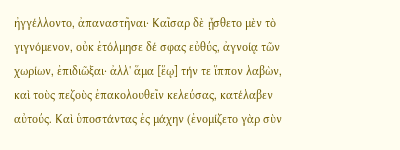ἠγγέλλοντο, ἀπαναστῆναι· Καῖσαρ δὲ ᾖσθετο μὲν τὸ γιγνόμενον, οὐκ ἐτόλμησε δέ σφας εὐθύς, ἀγνοίᾳ τῶν χωρίων, ἐπιδιῶξαι· ἀλλ' ἅμα [ἕῳ] τήν τε ἵππον λαβὼν, καὶ τοὺς πεζοὺς ἐπακολουθεῖν κελεύσας, κατέλαβεν αὐτούς. Καὶ ὑποστάντας ἐς μάχην (ἐνομίζετο γὰρ σὺν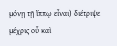μόνῃ τῇ ἵππῳ εἶναι) διέτριψε μέχρις οὗ καὶ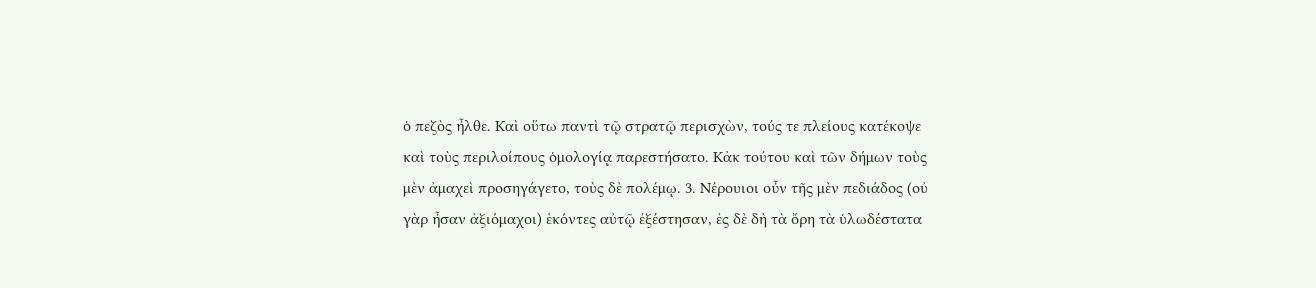ὁ πεζὸς ἦλθε. Καὶ οὕτω παντὶ τῷ στρατῷ περισχὼν, τούς τε πλείους κατέκοψε καὶ τοὺς περιλοίπους ὁμολογίᾳ παρεστήσατο. Κἀκ τούτου καὶ τῶν δήμων τοὺς μὲν ἀμαχεὶ προσηγάγετο, τοὺς δὲ πολέμῳ. 3. Νέρουιοι οὖν τῆς μὲν πεδιάδος (οὐ γὰρ ἦσαν ἀξιόμαχοι) ἑκόντες αὐτῷ ἐξέστησαν, ἐς δὲ δὴ τὰ ὄρη τὰ ὑλωδέστατα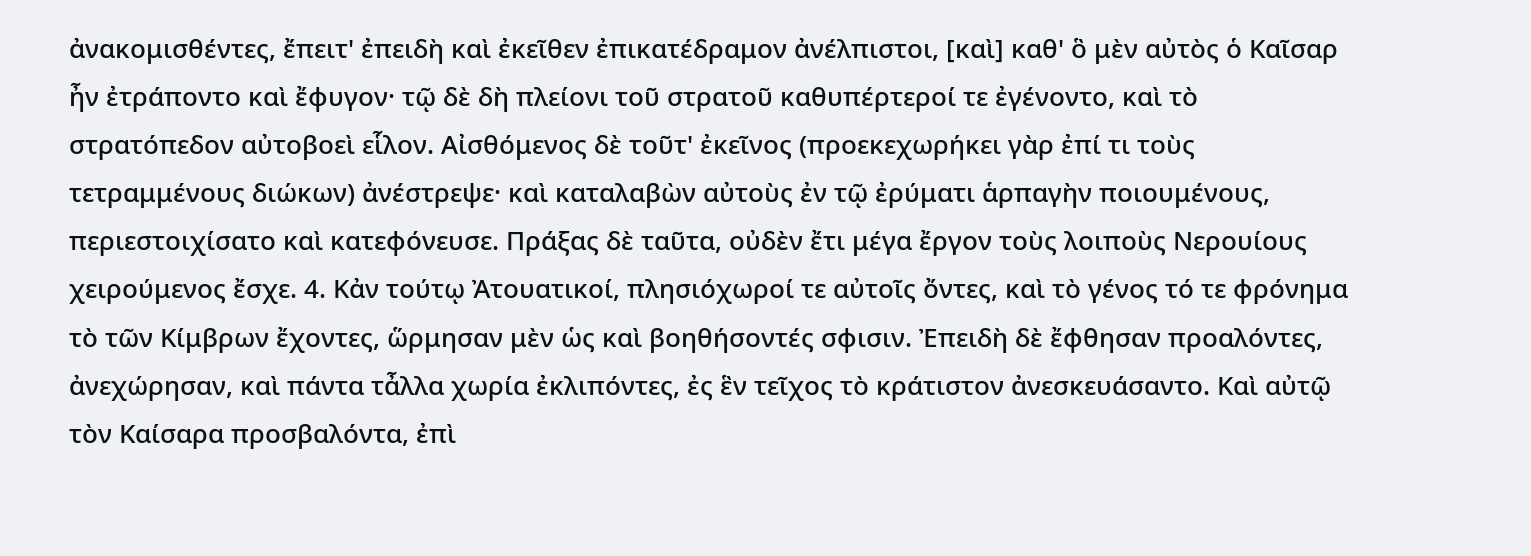ἀνακομισθέντες, ἔπειτ' ἐπειδὴ καὶ ἐκεῖθεν ἐπικατέδραμον ἀνέλπιστοι, [καὶ] καθ' ὃ μὲν αὐτὸς ὁ Καῖσαρ ἦν ἐτράποντο καὶ ἔφυγον· τῷ δὲ δὴ πλείονι τοῦ στρατοῦ καθυπέρτεροί τε ἐγένοντο, καὶ τὸ στρατόπεδον αὐτοβοεὶ εἷλον. Αἰσθόμενος δὲ τοῦτ' ἐκεῖνος (προεκεχωρήκει γὰρ ἐπί τι τοὺς τετραμμένους διώκων) ἀνέστρεψε· καὶ καταλαβὼν αὐτοὺς ἐν τῷ ἐρύματι ἁρπαγὴν ποιουμένους, περιεστοιχίσατο καὶ κατεφόνευσε. Πράξας δὲ ταῦτα, οὐδὲν ἔτι μέγα ἔργον τοὺς λοιποὺς Νερουίους χειρούμενος ἔσχε. 4. Κἀν τούτῳ Ἀτουατικοί, πλησιόχωροί τε αὐτοῖς ὄντες, καὶ τὸ γένος τό τε φρόνημα τὸ τῶν Κίμβρων ἔχοντες, ὥρμησαν μὲν ὡς καὶ βοηθήσοντές σφισιν. Ἐπειδὴ δὲ ἔφθησαν προαλόντες, ἀνεχώρησαν, καὶ πάντα τἆλλα χωρία ἐκλιπόντες, ἐς ἓν τεῖχος τὸ κράτιστον ἀνεσκευάσαντο. Καὶ αὐτῷ τὸν Καίσαρα προσβαλόντα, ἐπὶ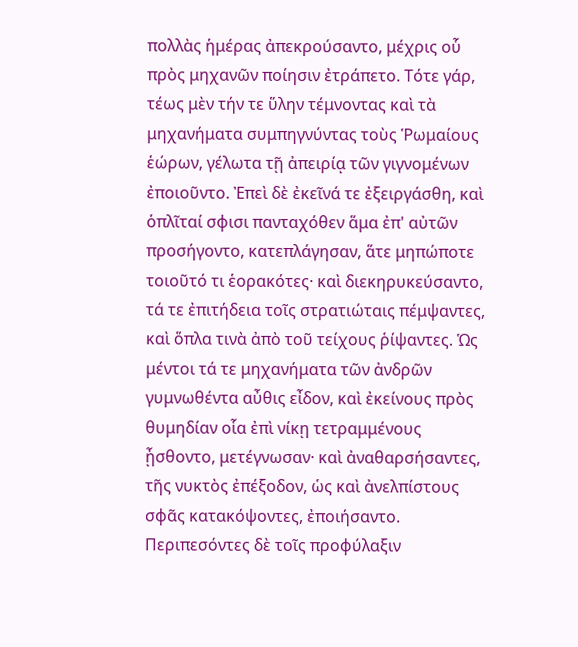πολλὰς ἡμέρας ἀπεκρούσαντο, μέχρις οὗ πρὸς μηχανῶν ποίησιν ἐτράπετο. Τότε γάρ, τέως μὲν τήν τε ὕλην τέμνοντας καὶ τὰ μηχανήματα συμπηγνύντας τοὺς Ῥωμαίους ἑώρων, γέλωτα τῇ ἀπειρίᾳ τῶν γιγνομένων ἐποιοῦντο. Ἐπεὶ δὲ ἐκεῖνά τε ἐξειργάσθη, καὶ ὁπλῖταί σφισι πανταχόθεν ἅμα ἐπ' αὐτῶν προσήγοντο, κατεπλάγησαν, ἅτε μηπώποτε τοιοῦτό τι ἑορακότες· καὶ διεκηρυκεύσαντο, τά τε ἐπιτήδεια τοῖς στρατιώταις πέμψαντες, καὶ ὅπλα τινὰ ἀπὸ τοῦ τείχους ῥίψαντες. Ὡς μέντοι τά τε μηχανήματα τῶν ἀνδρῶν γυμνωθέντα αὖθις εἶδον, καὶ ἐκείνους πρὸς θυμηδίαν οἷα ἐπὶ νίκῃ τετραμμένους ᾖσθοντο, μετέγνωσαν· καὶ ἀναθαρσήσαντες, τῆς νυκτὸς ἐπέξοδον, ὡς καὶ ἀνελπίστους σφᾶς κατακόψοντες, ἐποιήσαντο. Περιπεσόντες δὲ τοῖς προφύλαξιν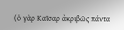(ὁ γὰρ Καῖσαρ ἀκριβῶς πάντα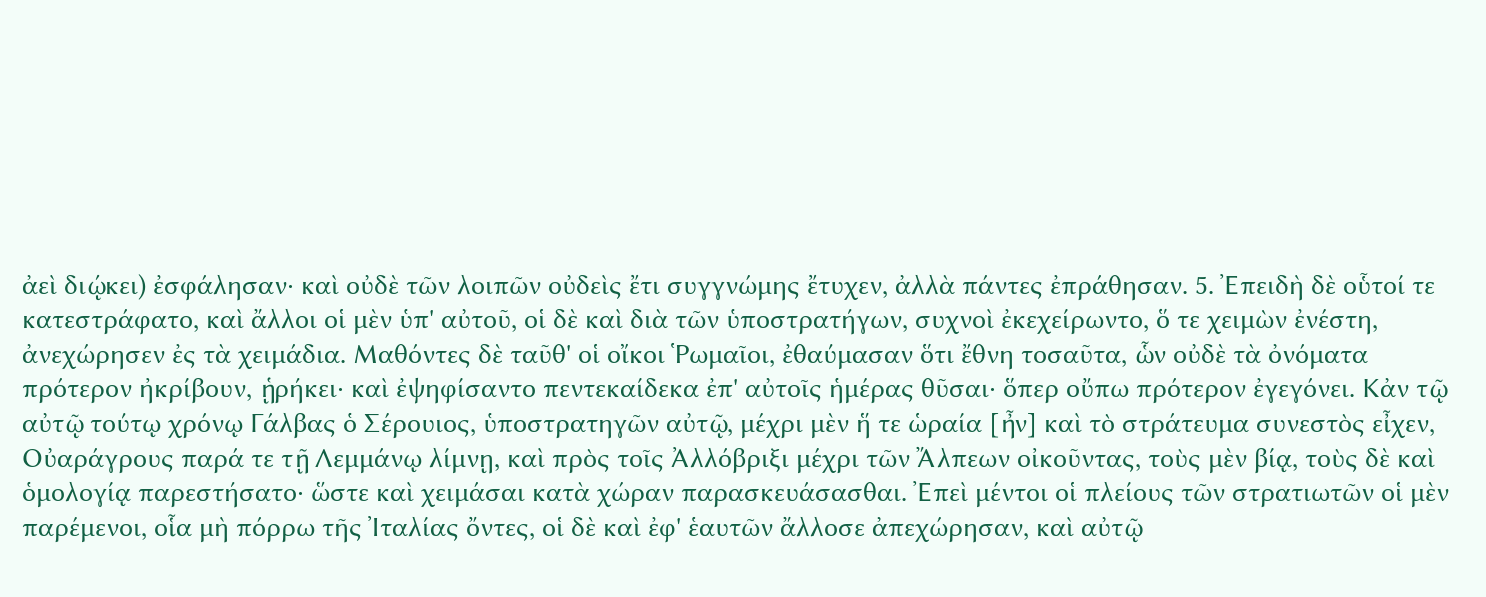ἀεὶ διῴκει) ἐσφάλησαν· καὶ οὐδὲ τῶν λοιπῶν οὐδεὶς ἔτι συγγνώμης ἔτυχεν, ἀλλὰ πάντες ἐπράθησαν. 5. Ἐπειδὴ δὲ οὗτοί τε κατεστράφατο, καὶ ἄλλοι οἱ μὲν ὑπ' αὐτοῦ, οἱ δὲ καὶ διὰ τῶν ὑποστρατήγων, συχνοὶ ἐκεχείρωντο, ὅ τε χειμὼν ἐνέστη, ἀνεχώρησεν ἐς τὰ χειμάδια. Μαθόντες δὲ ταῦθ' οἱ οἴκοι Ῥωμαῖοι, ἐθαύμασαν ὅτι ἔθνη τοσαῦτα, ὧν οὐδὲ τὰ ὀνόματα πρότερον ἠκρίβουν, ᾑρήκει· καὶ ἐψηφίσαντο πεντεκαίδεκα ἐπ' αὐτοῖς ἡμέρας θῦσαι· ὅπερ οὔπω πρότερον ἐγεγόνει. Κἀν τῷ αὐτῷ τούτῳ χρόνῳ Γάλβας ὁ Σέρουιος, ὑποστρατηγῶν αὐτῷ, μέχρι μὲν ἥ τε ὡραία [ἦν] καὶ τὸ στράτευμα συνεστὸς εἶχεν, Οὐαράγρους παρά τε τῇ Λεμμάνῳ λίμνῃ, καὶ πρὸς τοῖς Ἀλλόβριξι μέχρι τῶν Ἄλπεων οἰκοῦντας, τοὺς μὲν βίᾳ, τοὺς δὲ καὶ ὁμολογίᾳ παρεστήσατο· ὥστε καὶ χειμάσαι κατὰ χώραν παρασκευάσασθαι. Ἐπεὶ μέντοι οἱ πλείους τῶν στρατιωτῶν οἱ μὲν παρέμενοι, οἷα μὴ πόρρω τῆς Ἰταλίας ὄντες, οἱ δὲ καὶ ἐφ' ἑαυτῶν ἄλλοσε ἀπεχώρησαν, καὶ αὐτῷ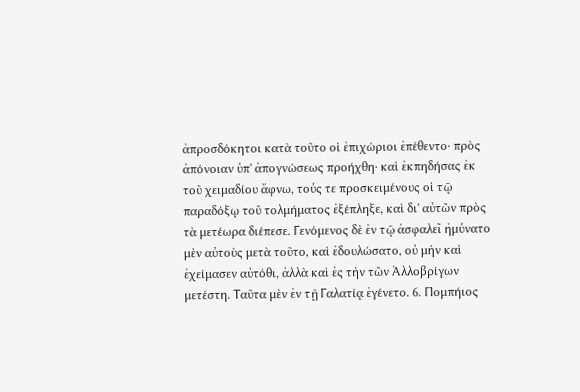ἀπροσδόκητοι κατὰ τοῦτο οἱ ἐπιχώριοι ἐπέθεντο· πρὸς ἀπόνοιαν ὑπ' ἀπογνώσεως προήχθη· καὶ ἐκπηδήσας ἐκ τοῦ χειμαδίου ἄφνω, τούς τε προσκειμένους οἱ τῷ παραδόξῳ τοῦ τολμήματος ἐξέπληξε, καὶ δι' αὐτῶν πρὸς τὰ μετέωρα διέπεσε. Γενόμενος δὲ ἐν τῷ ἀσφαλεῖ ἠμύνατο μὲν αὐτοὺς μετὰ τοῦτο, καὶ ἐδουλώσατο, οὐ μὴν καὶ ἐχείμασεν αὐτόθι, ἀλλὰ καὶ ἐς τὴν τῶν Ἀλλοβρίγων μετέστη. Ταῦτα μὲν ἐν τῇ Γαλατίᾳ ἐγένετο. 6. Πομπήιος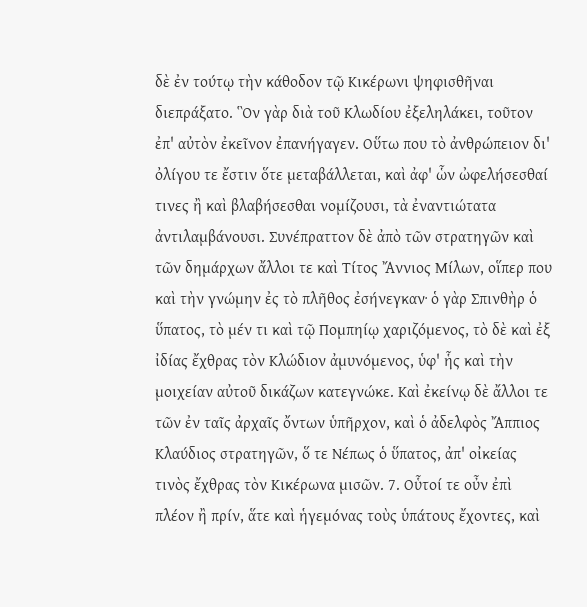δὲ ἐν τούτῳ τὴν κάθοδον τῷ Κικέρωνι ψηφισθῆναι διεπράξατο. Ὃν γὰρ διὰ τοῦ Κλωδίου ἐξεληλάκει, τοῦτον ἐπ' αὐτὸν ἐκεῖνον ἐπανήγαγεν. Οὕτω που τὸ ἀνθρώπειον δι' ὀλίγου τε ἔστιν ὅτε μεταβάλλεται, καὶ ἀφ' ὧν ὠφελήσεσθαί τινες ἢ καὶ βλαβήσεσθαι νομίζουσι, τὰ ἐναντιώτατα ἀντιλαμβάνουσι. Συνέπραττον δὲ ἀπὸ τῶν στρατηγῶν καὶ τῶν δημάρχων ἄλλοι τε καὶ Τίτος Ἄννιος Μίλων, οἵπερ που καὶ τὴν γνώμην ἐς τὸ πλῆθος ἐσήνεγκαν· ὁ γὰρ Σπινθὴρ ὁ ὕπατος, τὸ μέν τι καὶ τῷ Πομπηίῳ χαριζόμενος, τὸ δὲ καὶ ἐξ ἰδίας ἔχθρας τὸν Κλώδιον ἀμυνόμενος, ὑφ' ἧς καὶ τὴν μοιχείαν αὐτοῦ δικάζων κατεγνώκε. Καὶ ἐκείνῳ δὲ ἄλλοι τε τῶν ἐν ταῖς ἀρχαῖς ὄντων ὑπῆρχον, καὶ ὁ ἀδελφὸς Ἄππιος Κλαύδιος στρατηγῶν, ὅ τε Νέπως ὁ ὕπατος, ἀπ' οἰκείας τινὸς ἔχθρας τὸν Κικέρωνα μισῶν. 7. Οὗτοί τε οὖν ἐπὶ πλέον ἢ πρίν, ἅτε καὶ ἡγεμόνας τοὺς ὑπάτους ἔχοντες, καὶ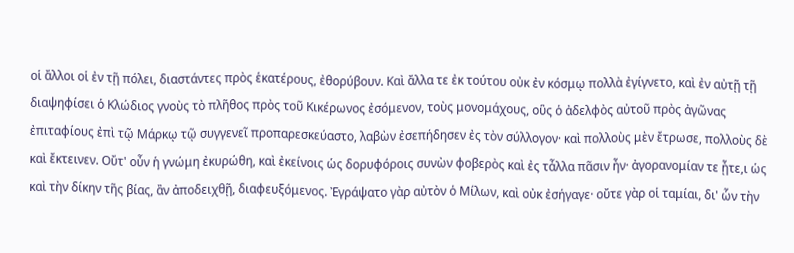οἱ ἄλλοι οἱ ἐν τῇ πόλει, διαστάντες πρὸς ἑκατέρους, ἐθορύβουν. Καὶ ἄλλα τε ἐκ τούτου οὐκ ἐν κόσμῳ πολλὰ ἐγίγνετο, καὶ ἐν αὐτῇ τῇ διαψηφίσει ὁ Κλώδιος γνοὺς τὸ πλῆθος πρὸς τοῦ Κικέρωνος ἐσόμενον, τοὺς μονομάχους, οὓς ὁ ἀδελφὸς αὐτοῦ πρὸς ἀγῶνας ἐπιταφίους ἐπὶ τῷ Μάρκῳ τῷ συγγενεῖ προπαρεσκεύαστο, λαβὼν ἐσεπήδησεν ἐς τὸν σύλλογον· καὶ πολλοὺς μὲν ἔτρωσε, πολλοὺς δὲ καὶ ἔκτεινεν. Οὔτ' οὖν ἡ γνώμη ἐκυρώθη, καὶ ἐκείνοις ὡς δορυφόροις συνὼν φοβερὸς καὶ ἐς τἆλλα πᾶσιν ἦν· ἀγορανομίαν τε ᾖτε,ι ὡς καὶ τὴν δίκην τῆς βίας, ἂν ἀποδειχθῇ, διαφευξόμενος. Ἐγράψατο γὰρ αὐτὸν ὁ Μίλων, καὶ οὐκ ἐσήγαγε· οὔτε γὰρ οἱ ταμίαι, δι' ὧν τὴν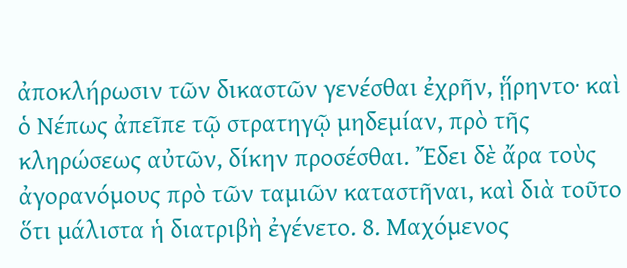ἀποκλήρωσιν τῶν δικαστῶν γενέσθαι ἐχρῆν, ᾕρηντο· καὶ ὁ Νέπως ἀπεῖπε τῷ στρατηγῷ μηδεμίαν, πρὸ τῆς κληρώσεως αὐτῶν, δίκην προσέσθαι. Ἔδει δὲ ἄρα τοὺς ἀγορανόμους πρὸ τῶν ταμιῶν καταστῆναι, καὶ διὰ τοῦτο ὅτι μάλιστα ἡ διατριβὴ ἐγένετο. 8. Μαχόμενος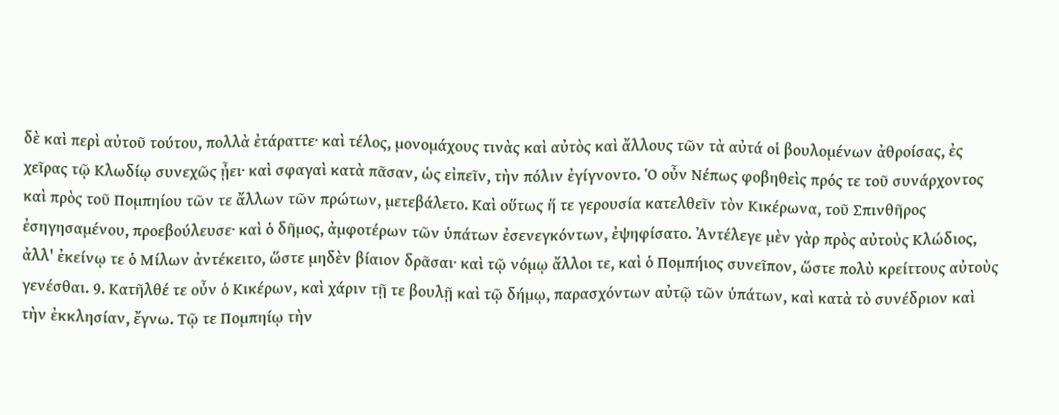δὲ καὶ περὶ αὐτοῦ τούτου, πολλὰ ἐτάραττε· καὶ τέλος, μονομάχους τινὰς καὶ αὐτὸς καὶ ἄλλους τῶν τὰ αὐτά οἱ βουλομένων ἀθροίσας, ἐς χεῖρας τῷ Κλωδίῳ συνεχῶς ᾖει· καὶ σφαγαὶ κατὰ πᾶσαν, ὡς εἰπεῖν, τὴν πόλιν ἐγίγνοντο. Ὁ οὖν Νέπως φοβηθεὶς πρός τε τοῦ συνάρχοντος καὶ πρὸς τοῦ Πομπηίου τῶν τε ἄλλων τῶν πρώτων, μετεβάλετο. Καὶ οὕτως ἥ τε γερουσία κατελθεῖν τὸν Κικέρωνα, τοῦ Σπινθῆρος ἐσηγησαμένου, προεβούλευσε· καὶ ὁ δῆμος, ἀμφοτέρων τῶν ὑπάτων ἐσενεγκόντων, ἐψηφίσατο. Ἀντέλεγε μὲν γὰρ πρὸς αὐτοὺς Κλώδιος, ἀλλ' ἐκείνῳ τε ὁ Μίλων ἀντέκειτο, ὥστε μηδὲν βίαιον δρᾶσαι· καὶ τῷ νόμῳ ἄλλοι τε, καὶ ὁ Πομπήιος συνεῖπον, ὥστε πολὺ κρείττους αὐτοὺς γενέσθαι. 9. Κατῆλθέ τε οὖν ὁ Κικέρων, καὶ χάριν τῇ τε βουλῇ καὶ τῷ δήμῳ, παρασχόντων αὐτῷ τῶν ὑπάτων, καὶ κατὰ τὸ συνέδριον καὶ τὴν ἐκκλησίαν, ἔγνω. Τῷ τε Πομπηίῳ τὴν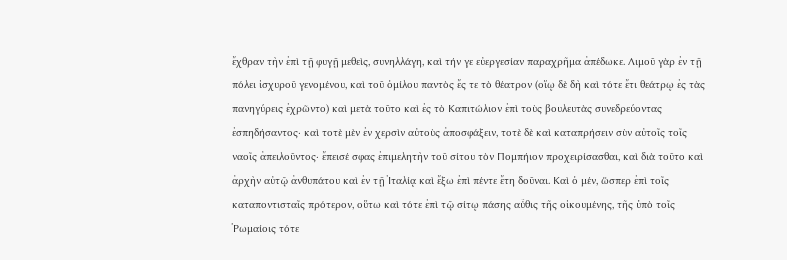ἔχθραν τὴν ἐπὶ τῇ φυγῇ μεθεὶς, συνηλλάγη, καὶ τήν γε εὐεργεσίαν παραχρῆμα ἀπέδωκε. Λιμοῦ γὰρ ἐν τῇ πόλει ἰσχυροῦ γενομένου, καὶ τοῦ ὁμίλου παντὸς ἔς τε τὸ θέατρον (οἵῳ δὲ δὴ καὶ τότε ἔτι θεάτρῳ ἐς τὰς πανηγύρεις ἐχρῶντο) καὶ μετὰ τοῦτο καὶ ἐς τὸ Καπιτώλιον ἐπὶ τοὺς βουλευτὰς συνεδρεύοντας ἐσπηδήσαντος· καὶ τοτὲ μὲν ἐν χερσὶν αὐτοὺς ἀποσφάξειν, τοτὲ δὲ καὶ καταπρήσειν σὺν αὐτοῖς τοῖς ναοῖς ἀπειλοῦντος· ἔπεισέ σφας ἐπιμελητὴν τοῦ σίτου τὸν Πομπήιον προχειρίσασθαι, καὶ διὰ τοῦτο καὶ ἀρχὴν αὐτῷ ἀνθυπάτου καὶ ἐν τῇ Ἰταλίᾳ καὶ ἔξω ἐπὶ πέντε ἔτη δοῦναι. Καὶ ὁ μέν, ὥσπερ ἐπὶ τοῖς καταποντισταῖς πρότερον, οὕτω καὶ τότε ἐπὶ τῷ σίτῳ πάσης αὖθις τῆς οἰκουμένης, τῆς ὑπὸ τοῖς Ῥωμαίοις τότε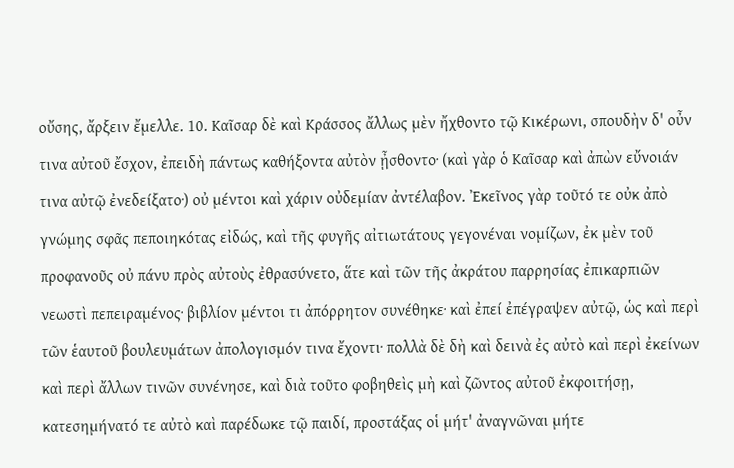οὔσης, ἄρξειν ἔμελλε. 10. Καῖσαρ δὲ καὶ Κράσσος ἄλλως μὲν ἤχθοντο τῷ Κικέρωνι, σπουδὴν δ' οὖν τινα αὐτοῦ ἔσχον, ἐπειδὴ πάντως καθήξοντα αὐτὸν ᾖσθοντο· (καὶ γὰρ ὁ Καῖσαρ καὶ ἀπὼν εὔνοιάν τινα αὐτῷ ἐνεδείξατο·) οὐ μέντοι καὶ χάριν οὐδεμίαν ἀντέλαβον. Ἐκεῖνος γὰρ τοῦτό τε οὐκ ἀπὸ γνώμης σφᾶς πεποιηκότας εἰδώς, καὶ τῆς φυγῆς αἰτιωτάτους γεγονέναι νομίζων, ἐκ μὲν τοῦ προφανοῦς οὐ πάνυ πρὸς αὐτοὺς ἐθρασύνετο, ἅτε καὶ τῶν τῆς ἀκράτου παρρησίας ἐπικαρπιῶν νεωστὶ πεπειραμένος· βιβλίον μέντοι τι ἀπόρρητον συνέθηκε· καὶ ἐπεί ἐπέγραψεν αὐτῷ, ὡς καὶ περὶ τῶν ἑαυτοῦ βουλευμάτων ἀπολογισμόν τινα ἔχοντι· πολλὰ δὲ δὴ καὶ δεινὰ ἐς αὐτὸ καὶ περὶ ἐκείνων καὶ περὶ ἄλλων τινῶν συνένησε, καὶ διὰ τοῦτο φοβηθεὶς μὴ καὶ ζῶντος αὐτοῦ ἐκφοιτήσῃ, κατεσημήνατό τε αὐτὸ καὶ παρέδωκε τῷ παιδί, προστάξας οἱ μήτ' ἀναγνῶναι μήτε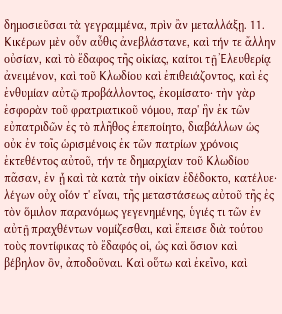δημοσιεῦσαι τὰ γεγραμμένα, πρὶν ἂν μεταλλάξῃ. 11. Κικέρων μὲν οὖν αὖθις ἀνεβλάστανε, καὶ τήν τε ἄλλην οὐσίαν, καὶ τὸ ἔδαφος τῆς οἰκίας, καίτοι τῇ Ἐλευθερίᾳ ἀνειμένον, καὶ τοῦ Κλωδίου καὶ ἐπιθειάζοντος, καὶ ἐς ἐνθυμίαν αὐτῷ προβάλλοντος, ἐκομίσατο· τὴν γὰρ ἐσφορὰν τοῦ φρατριατικοῦ νόμου, παρ' ἣν ἐκ τῶν εὐπατριδῶν ἐς τὸ πλῆθος ἐπεποίητο, διαβάλλων ὡς οὐκ ἐν τοῖς ὡρισμένοις ἐκ τῶν πατρίων χρόνοις ἐκτεθέντος αὐτοῦ, τήν τε δημαρχίαν τοῦ Κλωδίου πᾶσαν, ἐν ᾗ καὶ τὰ κατὰ τὴν οἰκίαν ἐδέδοκτο, κατέλυε· λέγων οὐχ οἷόν τ' εἶναι, τῆς μεταστάσεως αὐτοῦ τῆς ἐς τὸν ὅμιλον παρανόμως γεγενημένης, ὑγιές τι τῶν ἐν αὐτῇ πραχθέντων νομίζεσθαι, καὶ ἔπεισε διὰ τούτου τοὺς ποντίφικας τὸ ἔδαφός οἱ, ὡς καὶ ὅσιον καὶ βέβηλον ὂν, ἀποδοῦναι. Καὶ οὕτω καὶ ἐκεῖνο, καὶ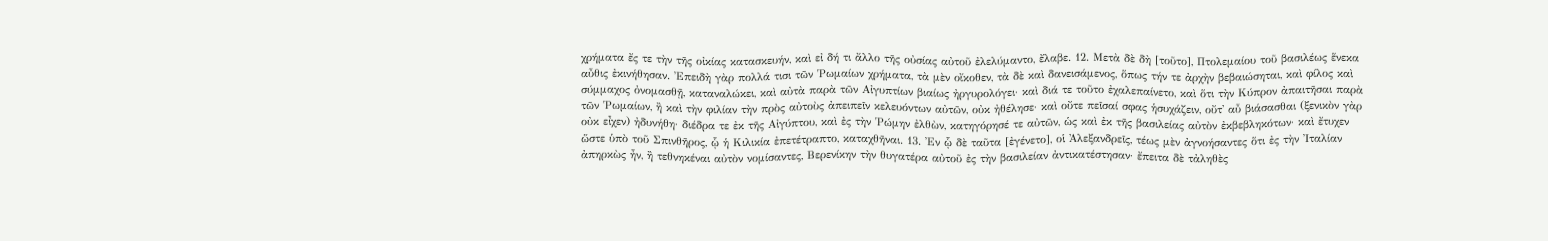χρήματα ἔς τε τὴν τῆς οἰκίας κατασκευήν, καὶ εἰ δή τι ἄλλο τῆς οὐσίας αὐτοῦ ἐλελύμαντο, ἔλαβε. 12. Μετὰ δὲ δὴ [τοῦτο], Πτολεμαίου τοῦ βασιλέως ἕνεκα αὖθις ἐκινήθησαν. Ἐπειδὴ γὰρ πολλά τισι τῶν Ῥωμαίων χρήματα, τὰ μὲν οἴκοθεν, τὰ δὲ καὶ δανεισάμενος, ὅπως τήν τε ἀρχὴν βεβαιώσηται, καὶ φίλος καὶ σύμμαχος ὀνομασθῇ, καταναλώκει, καὶ αὐτὰ παρὰ τῶν Αἰγυπτίων βιαίως ἠργυρολόγει· καὶ διά τε τοῦτο ἐχαλεπαίνετο, καὶ ὅτι τὴν Κύπρον ἀπαιτῆσαι παρὰ τῶν Ῥωμαίων, ἢ καὶ τὴν φιλίαν τὴν πρὸς αὐτοὺς ἀπειπεῖν κελευόντων αὐτῶν, οὐκ ἠθέλησε· καὶ οὔτε πεῖσαί σφας ἡσυχάζειν, οὔτ' αὖ βιάσασθαι (ξενικὸν γὰρ οὐκ εἶχεν) ἠδυνήθη· διέδρα τε ἐκ τῆς Αἰγύπτου, καὶ ἐς τὴν Ῥώμην ἐλθὼν, κατηγόρησέ τε αὐτῶν, ὡς καὶ ἐκ τῆς βασιλείας αὐτὸν ἐκβεβληκότων· καὶ ἔτυχεν ὥστε ὑπὸ τοῦ Σπινθῆρος, ᾧ ἡ Κιλικία ἐπετέτραπτο, καταχθῆναι. 13. Ἐν ᾧ δὲ ταῦτα [ἐγένετο], οἱ Ἀλεξανδρεῖς, τέως μὲν ἀγνοήσαντες ὅτι ἐς τὴν Ἰταλίαν ἀπηρκὼς ἦν, ἢ τεθνηκέναι αὐτὸν νομίσαντες, Βερενίκην τὴν θυγατέρα αὐτοῦ ἐς τὴν βασιλείαν ἀντικατέστησαν· ἔπειτα δὲ τἀληθὲς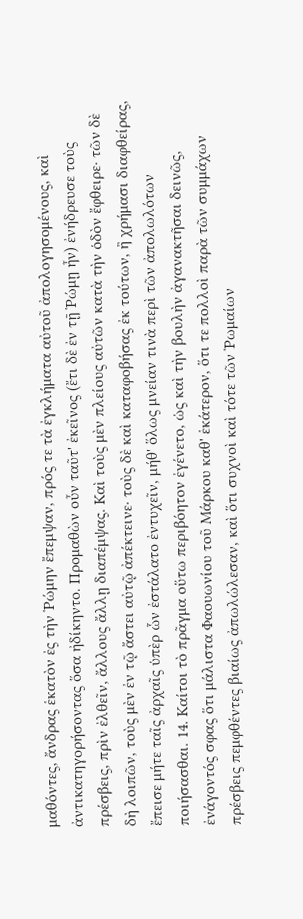μαθόντες, ἄνδρας ἑκατὸν ἐς τὴν Ῥώμην ἔπεμψαν, πρός τε τὰ ἐγκλήματα αὐτοῦ ἀπολογησομένους, καὶ ἀντικατηγορήσοντας ὅσα ἠδίκηντο. Προμαθὼν οὖν ταῦτ' ἐκεῖνος (ἔτι δὲ ἐν τῇ Ῥώμῃ ἦν) ἐνήδρευσε τοὺς πρέσβεις, πρὶν ἐλθεῖν, ἄλλους ἄλλῃ διαπέμψας. Καὶ τοὺς μὲν πλείους αὐτῶν κατὰ τὴν ὁδὸν ἔφθειρε· τῶν δὲ δὴ λοιπῶν, τοὺς μὲν ἐν τῷ ἄστει αὐτῷ ἀπέκτεινε· τοὺς δὲ καὶ καταφοβήσας ἐκ τούτων, ἢ χρήμασι διαφθείρας, ἔπεισε μήτε ταῖς ἀρχαῖς ὑπὲρ ὧν ἐστάλατο ἐντυχεῖν, μήθ' ὅλως μνείαν τινὰ περὶ τῶν ἀπολωλότων ποιήσασθαι. 14. Καίτοι τὸ πρᾶγμα οὕτω περιβόητον ἐγένετο, ὡς καὶ τὴν βουλὴν ἀγανακτῆσαι δεινῶς, ἐνάγοντός σφας ὅτι μάλιστα Φαουωνίου τοῦ Μάρκου καθ' ἑκάτερον, ὅτι τε πολλοὶ παρὰ τῶν συμμάχων πρέσβεις πεμφθέντες βιαίως ἀπωλώλεσαν, καὶ ὅτι συχνοὶ καὶ τότε τῶν Ῥωμαίων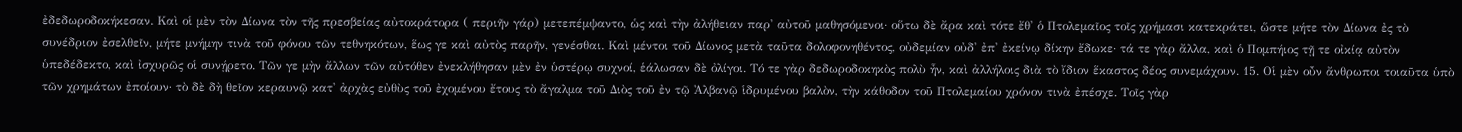ἐδεδωροδοκήκεσαν. Καὶ οἱ μὲν τὸν Δίωνα τὸν τῆς πρεσβείας αὐτοκράτορα ( περιῆν γάρ) μετεπέμψαντο, ὡς καὶ τὴν ἀλήθειαν παρ' αὐτοῦ μαθησόμενοι· οὕτω δὲ ἄρα καὶ τότε ἔθ' ὁ Πτολεμαῖος τοῖς χρήμασι κατεκράτει, ὥστε μήτε τὸν Δίωνα ἐς τὸ συνέδριον ἐσελθεῖν, μήτε μνήμην τινὰ τοῦ φόνου τῶν τεθνηκότων, ἕως γε καὶ αὐτὸς παρῆν, γενέσθαι. Καὶ μέντοι τοῦ Δίωνος μετὰ ταῦτα δολοφονηθέντος, οὐδεμίαν οὐδ' ἐπ' ἐκείνῳ δίκην ἔδωκε· τά τε γὰρ ἄλλα, καὶ ὁ Πομπήιος τῇ τε οἰκίᾳ αὐτὸν ὑπεδέδεκτο, καὶ ἰσχυρῶς οἱ συνῄρετο. Τῶν γε μὴν ἄλλων τῶν αὐτόθεν ἐνεκλήθησαν μὲν ἐν ὑστέρῳ συχνοί, ἑάλωσαν δὲ ὀλίγοι. Τό τε γὰρ δεδωροδοκηκὸς πολὺ ἦν, καὶ ἀλλήλοις διὰ τὸ ἴδιον ἕκαστος δέος συνεμάχουν. 15. Οἱ μὲν οὖν ἄνθρωποι τοιαῦτα ὑπὸ τῶν χρημάτων ἐποίουν· τὸ δὲ δὴ θεῖον κεραυνῷ κατ' ἀρχὰς εὐθὺς τοῦ ἐχομένου ἔτους τὸ ἄγαλμα τοῦ Διὸς τοῦ ἐν τῷ Ἀλβανῷ ἱδρυμένου βαλὸν, τὴν κάθοδον τοῦ Πτολεμαίου χρόνον τινὰ ἐπέσχε. Τοῖς γὰρ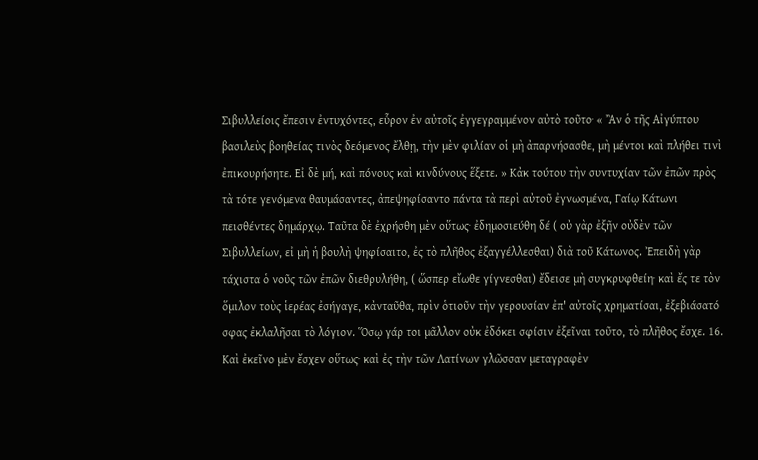Σιβυλλείοις ἔπεσιν ἐντυχόντες, εὗρον ἐν αὐτοῖς ἐγγεγραμμένον αὐτὸ τοῦτο· « Ἂν ὁ τῆς Αἰγύπτου βασιλεὺς βοηθείας τινὸς δεόμενος ἔλθῃ, τὴν μὲν φιλίαν οἱ μὴ ἀπαρνήσασθε, μὴ μέντοι καὶ πλήθει τινὶ ἐπικουρήσητε. Εἰ δὲ μή, καὶ πόνους καὶ κινδύνους ἕξετε. » Κἀκ τούτου τὴν συντυχίαν τῶν ἐπῶν πρὸς τὰ τότε γενόμενα θαυμάσαντες, ἀπεψηφίσαντο πάντα τὰ περὶ αὐτοῦ ἐγνωσμένα, Γαίῳ Κάτωνι πεισθέντες δημάρχῳ. Ταῦτα δὲ ἐχρήσθη μὲν οὕτως· ἐδημοσιεύθη δέ ( οὐ γὰρ ἐξῆν οὐδὲν τῶν Σιβυλλείων, εἰ μὴ ἡ βουλὴ ψηφίσαιτο, ἐς τὸ πλῆθος ἐξαγγέλλεσθαι) διὰ τοῦ Κάτωνος. Ἐπειδὴ γὰρ τάχιστα ὁ νοῦς τῶν ἐπῶν διεθρυλήθη, ( ὥσπερ εἴωθε γίγνεσθαι) ἔδεισε μὴ συγκρυφθείη· καὶ ἔς τε τὸν ὅμιλον τοὺς ἱερέας ἐσήγαγε, κἀνταῦθα, πρὶν ὁτιοῦν τὴν γερουσίαν ἐπ' αὐτοῖς χρηματίσαι, ἐξεβιάσατό σφας ἐκλαλῆσαι τὸ λόγιον. Ὅσῳ γάρ τοι μᾶλλον οὐκ ἐδόκει σφίσιν ἐξεῖναι τοῦτο, τὸ πλῆθος ἔσχε. 16. Καὶ ἐκεῖνο μὲν ἔσχεν οὕτως· καὶ ἐς τὴν τῶν Λατίνων γλῶσσαν μεταγραφὲν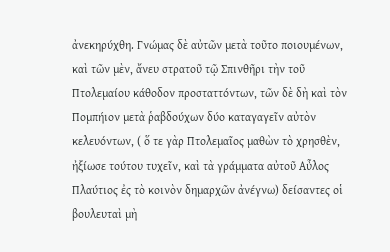ἀνεκηρύχθη. Γνώμας δὲ αὐτῶν μετὰ τοῦτο ποιουμένων, καὶ τῶν μὲν, ἄνευ στρατοῦ τῷ Σπινθῆρι τὴν τοῦ Πτολεμαίου κάθοδον προσταττόντων, τῶν δὲ δὴ καὶ τὸν Πομπήιον μετὰ ῥαβδούχων δύο καταγαγεῖν αὐτὸν κελευόντων, ( ὅ τε γὰρ Πτολεμαῖος μαθὼν τὸ χρησθὲν, ἠξίωσε τούτου τυχεῖν, καὶ τὰ γράμματα αὐτοῦ Αὖλος Πλαύτιος ἐς τὸ κοινὸν δημαρχῶν ἀνέγνω) δείσαντες οἱ βουλευταὶ μὴ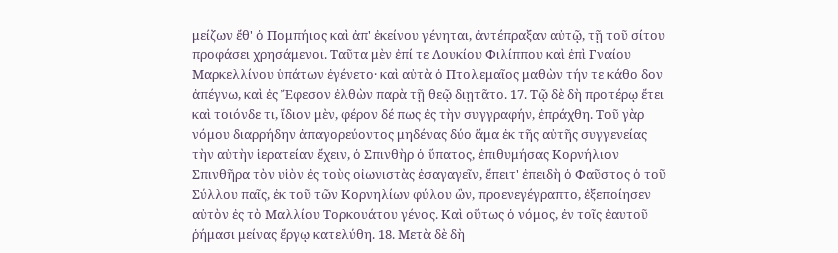μείζων ἔθ' ὁ Πομπήιος καὶ ἀπ' ἐκείνου γένηται, ἀντέπραξαν αὐτῷ, τῇ τοῦ σίτου προφάσει χρησάμενοι. Ταῦτα μὲν ἐπί τε Λουκίου Φιλίππου καὶ ἐπὶ Γναίου Μαρκελλίνου ὑπάτων ἐγένετο· καὶ αὐτὰ ὁ Πτολεμαῖος μαθὼν τήν τε κάθο δον ἀπέγνω, καὶ ἐς Ἔφεσον ἐλθὼν παρὰ τῇ θεῷ διῃτᾶτο. 17. Τῷ δὲ δὴ προτέρῳ ἔτει καὶ τοιόνδε τι, ἴδιον μὲν, φέρον δέ πως ἐς τὴν συγγραφήν, ἐπράχθη. Τοῦ γὰρ νόμου διαρρήδην ἀπαγορεύοντος μηδένας δύο ἅμα ἐκ τῆς αὐτῆς συγγενείας τὴν αὐτὴν ἱερατείαν ἔχειν, ὁ Σπινθὴρ ὁ ὕπατος, ἐπιθυμήσας Κορνήλιον Σπινθῆρα τὸν υἱὸν ἐς τοὺς οἰωνιστὰς ἐσαγαγεῖν, ἔπειτ' ἐπειδὴ ὁ Φαῦστος ὁ τοῦ Σύλλου παῖς, ἐκ τοῦ τῶν Κορνηλίων φύλου ὢν, προενεγέγραπτο, ἐξεποίησεν αὐτὸν ἐς τὸ Μαλλίου Τορκουάτου γένος. Καὶ οὕτως ὁ νόμος, ἐν τοῖς ἑαυτοῦ ῥήμασι μείνας ἔργῳ κατελύθη. 18. Μετὰ δὲ δὴ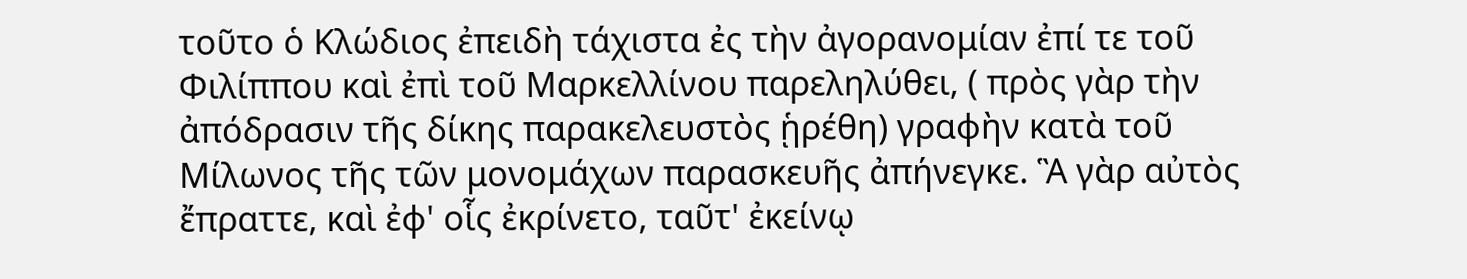τοῦτο ὁ Κλώδιος ἐπειδὴ τάχιστα ἐς τὴν ἀγορανομίαν ἐπί τε τοῦ Φιλίππου καὶ ἐπὶ τοῦ Μαρκελλίνου παρεληλύθει, ( πρὸς γὰρ τὴν ἀπόδρασιν τῆς δίκης παρακελευστὸς ᾑρέθη) γραφὴν κατὰ τοῦ Μίλωνος τῆς τῶν μονομάχων παρασκευῆς ἀπήνεγκε. Ἃ γὰρ αὐτὸς ἔπραττε, καὶ ἐφ' οἷς ἐκρίνετο, ταῦτ' ἐκείνῳ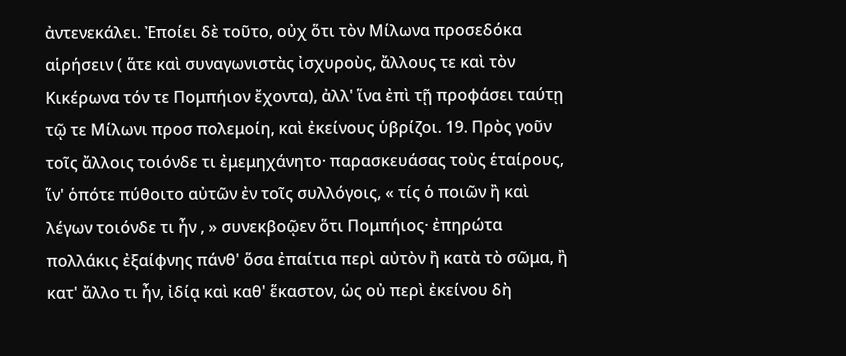ἀντενεκάλει. Ἐποίει δὲ τοῦτο, οὐχ ὅτι τὸν Μίλωνα προσεδόκα αἱρήσειν ( ἅτε καὶ συναγωνιστὰς ἰσχυροὺς, ἄλλους τε καὶ τὸν Κικέρωνα τόν τε Πομπήιον ἔχοντα), ἀλλ' ἵνα ἐπὶ τῇ προφάσει ταύτῃ τῷ τε Μίλωνι προσ πολεμοίη, καὶ ἐκείνους ὑβρίζοι. 19. Πρὸς γοῦν τοῖς ἄλλοις τοιόνδε τι ἐμεμηχάνητο· παρασκευάσας τοὺς ἑταίρους, ἵν' ὁπότε πύθοιτο αὐτῶν ἐν τοῖς συλλόγοις, « τίς ὁ ποιῶν ἢ καὶ λέγων τοιόνδε τι ἦν , » συνεκβοῷεν ὅτι Πομπήιος· ἐπηρώτα πολλάκις ἐξαίφνης πάνθ' ὅσα ἐπαίτια περὶ αὐτὸν ἢ κατὰ τὸ σῶμα, ἢ κατ' ἄλλο τι ἦν, ἰδίᾳ καὶ καθ' ἕκαστον, ὡς οὐ περὶ ἐκείνου δὴ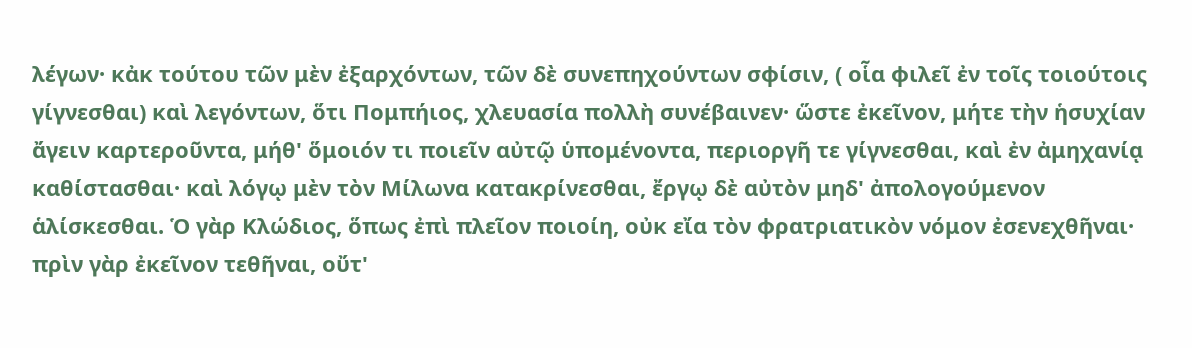λέγων· κἀκ τούτου τῶν μὲν ἐξαρχόντων, τῶν δὲ συνεπηχούντων σφίσιν, ( οἷα φιλεῖ ἐν τοῖς τοιούτοις γίγνεσθαι) καὶ λεγόντων, ὅτι Πομπήιος, χλευασία πολλὴ συνέβαινεν· ὥστε ἐκεῖνον, μήτε τὴν ἡσυχίαν ἄγειν καρτεροῦντα, μήθ' ὅμοιόν τι ποιεῖν αὐτῷ ὑπομένοντα, περιοργῆ τε γίγνεσθαι, καὶ ἐν ἀμηχανίᾳ καθίστασθαι· καὶ λόγῳ μὲν τὸν Μίλωνα κατακρίνεσθαι, ἔργῳ δὲ αὐτὸν μηδ' ἀπολογούμενον ἁλίσκεσθαι. Ὁ γὰρ Κλώδιος, ὅπως ἐπὶ πλεῖον ποιοίη, οὐκ εἴα τὸν φρατριατικὸν νόμον ἐσενεχθῆναι· πρὶν γὰρ ἐκεῖνον τεθῆναι, οὔτ'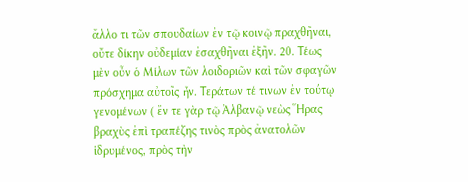ἄλλο τι τῶν σπουδαίων ἐν τῷ κοινῷ πραχθῆναι, οὔτε δίκην οὐδεμίαν ἐσαχθῆναι ἐξῆν. 20. Τέως μὲν οὖν ὁ Μίλων τῶν λοιδοριῶν καὶ τῶν σφαγῶν πρόσχημα αὐτοῖς ἦν. Τεράτων τέ τινων ἐν τούτῳ γενομένων ( ἔν τε γὰρ τῷ Ἀλβανῷ νεὼς Ἥρας βραχὺς ἐπὶ τραπέζης τινὸς πρὸς ἀνατολῶν ἱδρυμένος, πρὸς τὴν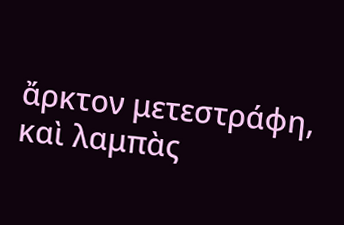ἄρκτον μετεστράφη, καὶ λαμπὰς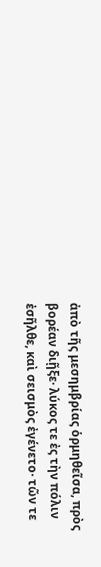ἀπὸ τῆς μεσημβρίας ὁρμηθεῖσα, πρὸς βορέαν διῇξε· λύκος τε ἐς τὴν πόλιν ἐσῆλθε, καὶ σεισμὸς ἐγένετο· τῶν τε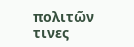πολιτῶν τινες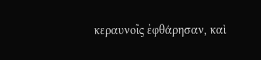κεραυνοῖς ἐφθάρησαν, καὶ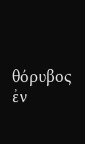θόρυβος ἐν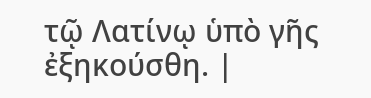τῷ Λατίνῳ ὑπὸ γῆς ἐξηκούσθη. |